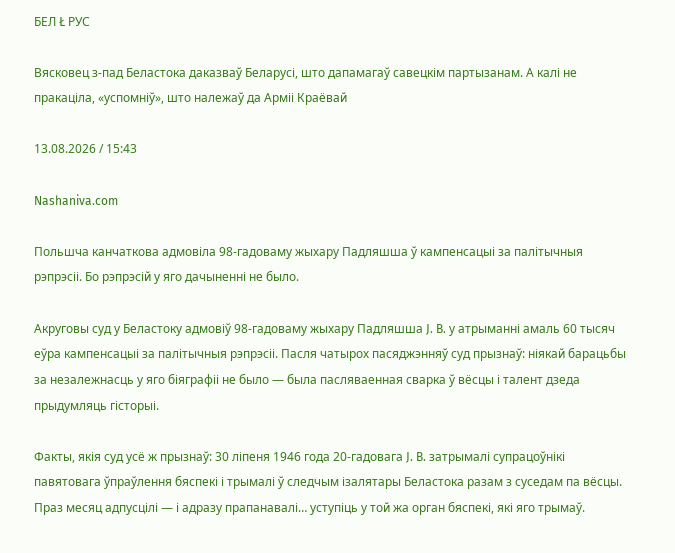БЕЛ Ł РУС

Вясковец з-пад Беластока даказваў Беларусі, што дапамагаў савецкім партызанам. А калі не пракаціла, «успомніў», што належаў да Арміі Краёвай

13.08.2026 / 15:43

Nashaniva.com

Польшча канчаткова адмовіла 98‑гадоваму жыхару Падляшша ў кампенсацыі за палітычныя рэпрэсіі. Бо рэпрэсій у яго дачыненні не было.

Акруговы суд у Беластоку адмовіў 98‑гадоваму жыхару Падляшша J. B. у атрыманні амаль 60 тысяч еўра кампенсацыі за палітычныя рэпрэсіі. Пасля чатырох пасяджэнняў суд прызнаў: ніякай барацьбы за незалежнасць у яго біяграфіі не было — была пасляваенная сварка ў вёсцы і талент дзеда прыдумляць гісторыі.

Факты, якія суд усё ж прызнаў: 30 ліпеня 1946 года 20‑гадовага J. B. затрымалі супрацоўнікі павятовага ўпраўлення бяспекі і трымалі ў следчым ізалятары Беластока разам з суседам па вёсцы. Праз месяц адпусцілі — і адразу прапанавалі… уступіць у той жа орган бяспекі, які яго трымаў.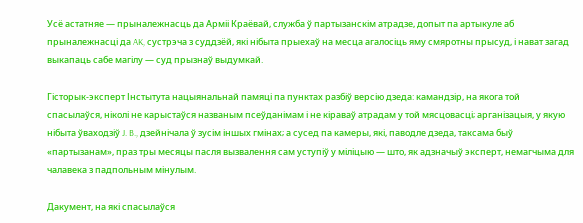Усё астатняе — прыналежнасць да Арміі Краёвай, служба ў партызанскім атрадзе, допыт па артыкуле аб прыналежнасці да AK, сустрэча з суддзёй, які нібыта прыехаў на месца агалосіць яму смяротны прысуд, і нават загад выкапаць сабе магілу — суд прызнаў выдумкай.

Гісторык-эксперт Інстытута нацыянальнай памяці па пунктах разбіў версію дзеда: камандзір, на якога той спасылаўся, ніколі не карыстаўся названым псеўданімам і не кіраваў атрадам у той мясцовасці; арганізацыя, у якую нібыта ўваходзіў J. B., дзейнічала ў зусім іншых гмінах; а сусед па камеры, які, паводле дзеда, таксама быў «партызанам», праз тры месяцы пасля вызвалення сам уступіў у міліцыю — што, як адзначыў эксперт, немагчыма для чалавека з падпольным мінулым.

Дакумент, на які спасылаўся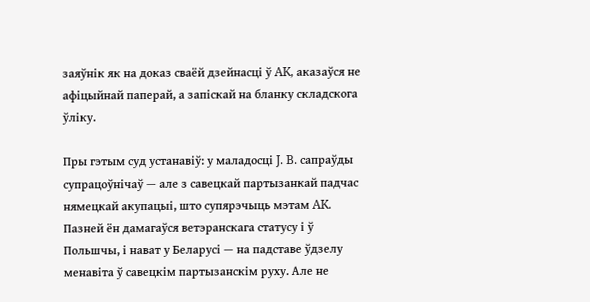заяўнік як на доказ сваёй дзейнасці ў AK, аказаўся не афіцыйнай паперай, а запіскай на бланку складскога ўліку.

Пры гэтым суд устанавіў: у маладосці J. B. сапраўды супрацоўнічаў — але з савецкай партызанкай падчас нямецкай акупацыі, што супярэчыць мэтам AK. Пазней ён дамагаўся ветэранскага статусу і ў Польшчы, і нават у Беларусі — на падставе ўдзелу менавіта ў савецкім партызанскім руху. Але не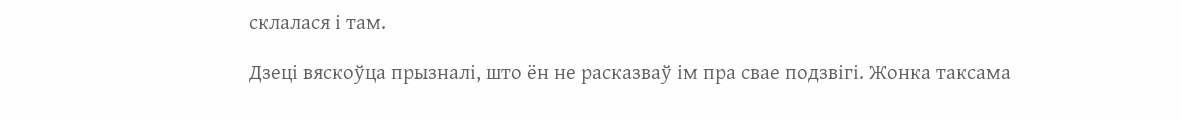склалася і там.

Дзеці вяскоўца прызналі, што ён не расказваў ім пра свае подзвігі. Жонка таксама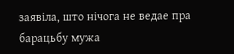заявіла, што нічога не ведае пра барацьбу мужа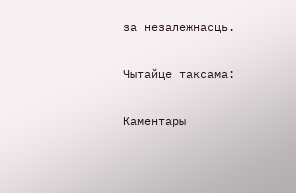за незалежнасць.

Чытайце таксама:

Каментары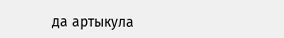да артыкула